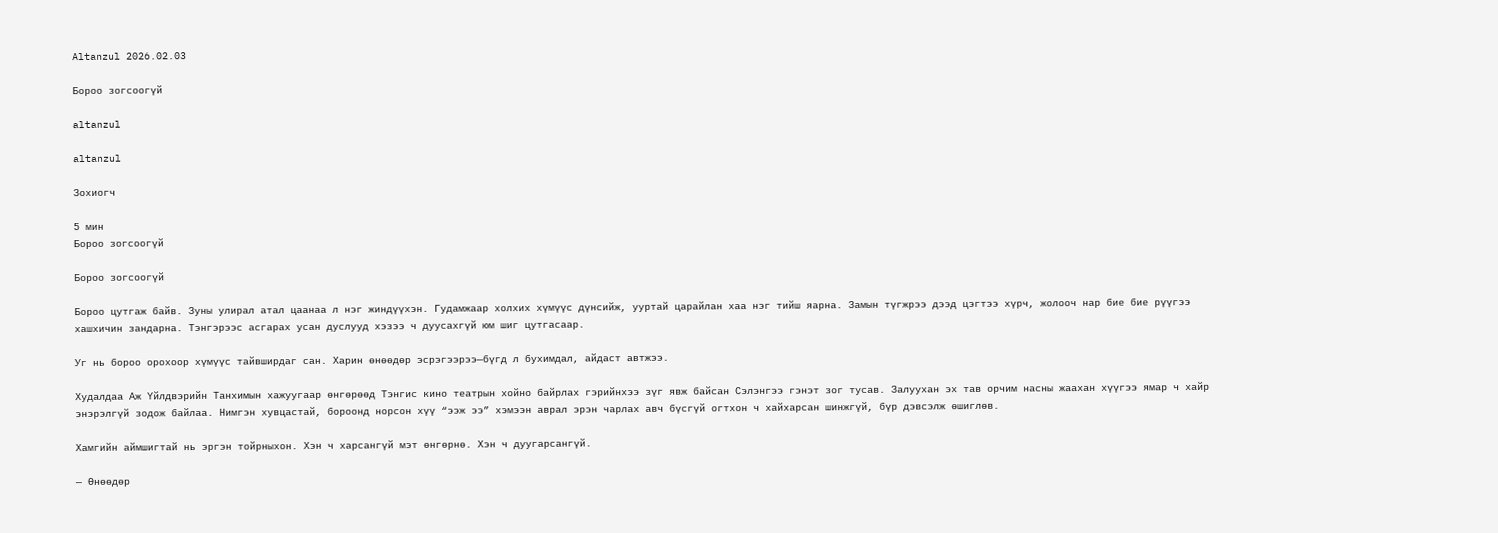Altanzul 2026.02.03

Бороо зогсоогүй

altanzul

altanzul

Зохиогч

5 мин
Бороо зогсоогүй

Бороо зогсоогүй

Бороо цутгаж байв. Зуны улирал атал цаанаа л нэг жиндүүхэн. Гудамжаар холхих хүмүүс дүнсийж, ууртай царайлан хаа нэг тийш яарна. Замын түгжрээ дээд цэгтээ хүрч, жолооч нар бие бие рүүгээ хашхичин зандарна. Тэнгэрээс асгарах усан дуслууд хэзээ ч дуусахгүй юм шиг цутгасаар.

Уг нь бороо орохоор хүмүүс тайвширдаг сан. Харин өнөөдөр эсрэгээрээ—бүгд л бухимдал, айдаст автжээ.

Худалдаа Аж Үйлдвэрийн Танхимын хажуугаар өнгөрөөд Тэнгис кино театрын хойно байрлах гэрийнхээ зүг явж байсан Сэлэнгээ гэнэт зог тусав. Залуухан эх тав орчим насны жаахан хүүгээ ямар ч хайр энэрэлгүй зодож байлаа. Нимгэн хувцастай, бороонд норсон хүү “ээж ээ” хэмээн аврал эрэн чарлах авч бүсгүй огтхон ч хайхарсан шинжгүй, бүр дэвсэлж өшиглөв.

Хамгийн аймшигтай нь эргэн тойрныхон. Хэн ч харсангүй мэт өнгөрнө. Хэн ч дуугарсангүй.

— Өнөөдөр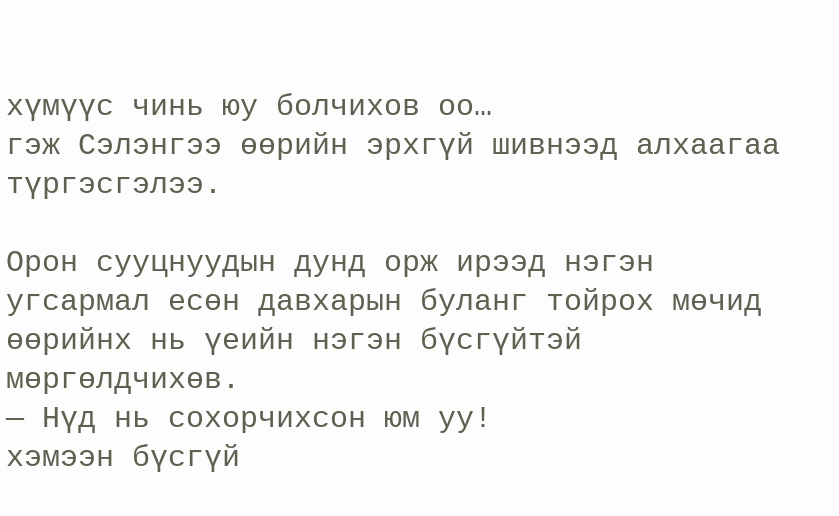хүмүүс чинь юу болчихов оо…
гэж Сэлэнгээ өөрийн эрхгүй шивнээд алхаагаа түргэсгэлээ.

Орон сууцнуудын дунд орж ирээд нэгэн угсармал есөн давхарын буланг тойрох мөчид өөрийнх нь үеийн нэгэн бүсгүйтэй мөргөлдчихөв.
— Нүд нь сохорчихсон юм уу!
хэмээн бүсгүй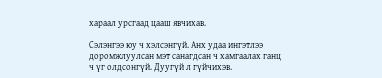хараал урсгаад цааш явчихав.

Сэлэнгээ юу ч хэлсэнгүй. Анх удаа ингэтлээ доромжлуулсан мэт санагдсан ч хамгаалах ганц ч үг олдсонгүй. Дуугүй л гүйчихэв.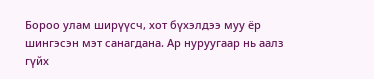Бороо улам ширүүсч, хот бүхэлдээ муу ёр шингэсэн мэт санагдана. Ар нуруугаар нь аалз гүйх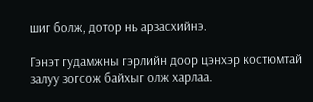шиг болж, дотор нь арзасхийнэ.

Гэнэт гудамжны гэрлийн доор цэнхэр костюмтай залуу зогсож байхыг олж харлаа.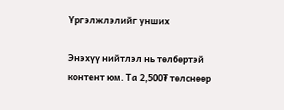Үргэлжлэлийг унших

Энэхүү нийтлэл нь төлбөртэй контент юм. Та 2,500₮ төлснөөр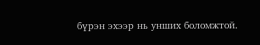бүрэн эхээр нь унших боломжтой.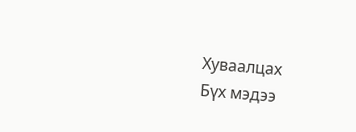Хуваалцах
Бүх мэдээ